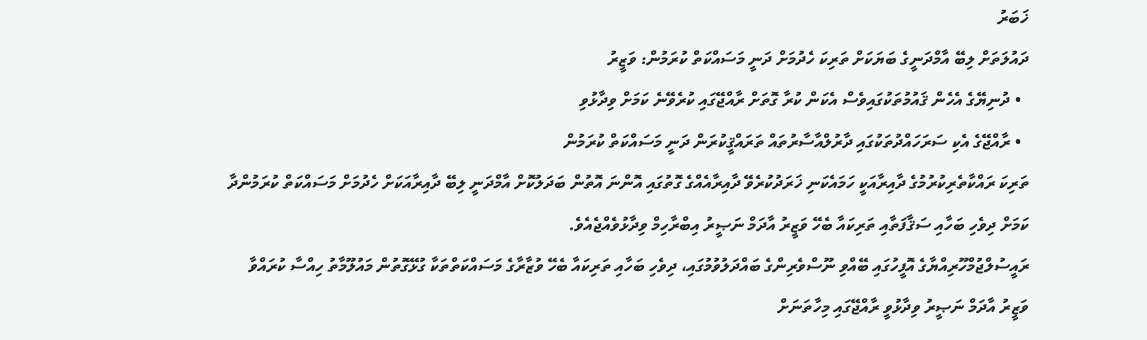ޚަބަރު
ދައުލަތަށް ލިބޭ އާމްދަނީގެ ބަޔަކަށް ތަރިކަ ހެދުމަށް ދަނީ މަސައްކަތް ކުރަމުން: ވަޒީރު
  • ދުނިޔޭގެ އެހެން ޤައުމުތަކުގައިވެސް އެކަން ކުރާ ގޮތަށް ރާއްޖޭގައި ކުރެވޭނެ ކަމަށް ވިދާޅުވި
  • ރާއްޖޭގެ އެކި ސަރަހައްދުތަކުގައި ދާރުލްއާސާރުތައް ތަރައްޤީކުރަން ދަނީ މަސައްކަތް ކުރަމުން
ތަރިކަ ރައްކާތެރިކުރުމުގެ ދާއިރާއަކީ ހަމައެކަނި ޚަރަދުކުރެވޭ ދާއިރާއެއްގެ ގޮތުގައި އޮންނަ އޮތުން ބަދަލުކޮށް އާމްދަނީ ލިބޭ ދާއިރާއަކަށް ހެދުމަށް މަސައްކަތް ކުރަމުންދާ ކަމަށް ދިވެހި ބަހާއި ސަޤާފަތާއި ތަރިކައާ ބެހޭ ވަޒީރު އާދަމް ނަޞީރު އިބްރާހިމް ވިދާޅުވެއްޖެއެވެ.
ރައީސުލްޖުމްހޫރިއްޔާގެ އޮފީހުގައި ބޭއްވި ނޫސްވެރިންގެ ބައްދަލުވުމުގައި، ދިވެހި ބަހާއި ތަރިކައާ ބެހޭ ވުޒާރާގެ މަސައްކަތްތަކާ ގުޅޭގޮތުން މައުލޫމާތު ހިއްސާ ކުރައްވާ ވަޒީރު އާދަމް ނަޞީރު ވިދާޅުވީ ރާއްޖޭގައި މިހާތަނަށް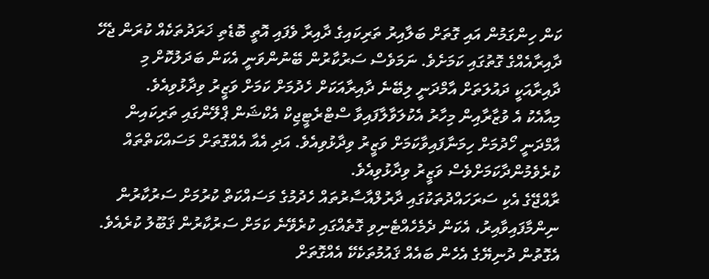ކަން ހިންގަމުން އައި ގޮތަށް ބަލާއިރު ތަރިކައިގެ ދާއިރާ ވެފައި އޮތީ ބޮޑެތި ޚަރަދުތަކެއް ކުރަން ޖެހޭ ދާއިރާއެއްގެ ގޮތުގައި ކަމަށެވެ. ނަމަވެސް ސަރުކާރުން ބޭނުންވަނީ އެކަން ބަދަލުކޮށް މި ދާއިރާއަކީ ދައުލަތަށް އާމްދަނީ ލިބޭނެ ދާއިރާއަކަށް ހެދުމަށް ކަމަށް ވަޒީރު ވިދާޅުވިއެވެ.
މިއާއެކު އެ ވުޒާރާއިން މިހާރު އެކުލަވާލާފައިވާ ސްޓްރެޓީޖިކް އެކްޝަން ޕްލޭންގައި ތަރިކައިން އާމްދަނީ ހޯދުމަށް ހިމަނާފައިވާކަމަށް ވަޒީރު ވިދާޅުވިއެވެ. އަދި އެއާ އެއްގޮތަށް މަސައްކަތްތައް ކުރެވެމުންދާކަމަށްވެސް ވަޒީރު ވިދާޅުވިއެވެ.
ރާއްޖޭގެ އެކި ސަރަހައްދުތަކުގައި ދާރުލްއާސާރުތައް ހެދުމުގެ މަސައްކަތް ކުރުމަށް ސަރުކާރުން ނިންމާފައިވާއިރު، އެކަން ދެމެހެއްޓެނިވި ގޮތެއްގައި ކުރެވޭނެ ކަމަށް ސަރުކާރުން ޤަބޫލު ކުރެއެވެ. އެގޮތުން ދުނިޔޭގެ އެހެން ބައެއް ޤައުމުތަކެކޭ އެއްގޮތަށް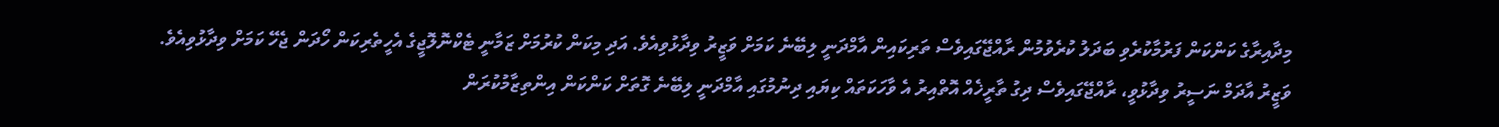މިދާއިރާގެ ކަންކަން ފަރުމާކުރެވި ބަދަލު ކުރެވުމުން ރާއްޖޭގައިވެސް ތަރިކައިން އާމްދަނީ ލިބޭނެ ކަމަށް ވަޒީރު ވިދާޅުވިއެވެ. އަދި މިކަން ކުރުމަށް ޒަމާނީ ޓެކްނޮލޮޖީގެ އެހީތެރިކަން ހޯދަން ޖެހޭ ކަމަށް ވިދާޅުވިއެވެ.
ވަޒީރު އާދަމް ނަސީރު ވިދާޅުވީ، ރާއްޖޭގައިވެސް ދިގު ތާރީޚެއް އޮތްއިރު އެ ވާހަކަތައް ކިޔައި ދިނުމުގައި އާމްދަނީ ލިބޭނެ ގޮތަށް ކަންކަން އިންތިޒާމުކުރަން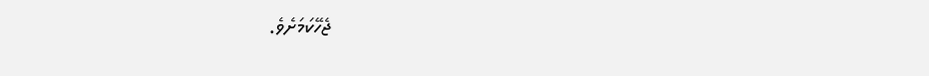ޖެހޭކަމަށެވެ.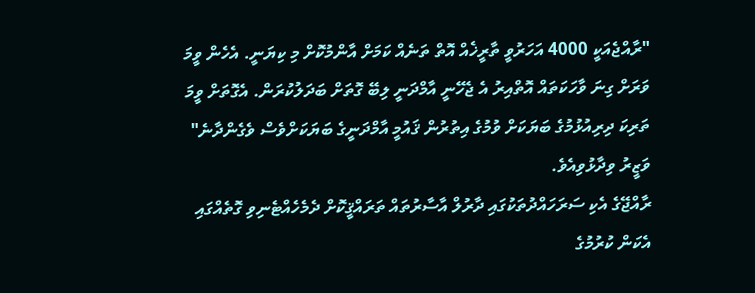"ރާއްޖެއަކީ 4000 އަހަރުވީ ތާރީޚެއް އޮތް ތަނެއް ކަމަށް އާންމުކޮށް މި ކިޔަނީ. އެހެން ވީމަ ވަރަށް ގިނަ ވާހަކަތައް އޮތްއިރު އެ ޖެހޭނީ އާމްދަނީ ލިބޭ ގޮތަށް ބަދަލުކުރަން. އެގޮތަށް ވީމަ ތަރިކަ ދިރިއުޅުމުގެ ބަޔަކަށް ވުމުގެ އިތުރުން ޤައުމީ އާމްދަނީގެ ބަޔަކަށްވެސް ވެގެންދާނެ" ވަޒީރު ވިދާޅުވިއެވެ.
ރާއްޖޭގެ އެކި ސަރަހައްދުތަކުގައި ދާރުލް އާސާރުތައް ތަރައްޤީކޮށް ދެމެހެއްޓެނިވި ގޮތެއްގައި އެކަން ކުރުމުގެ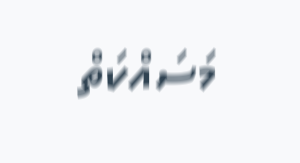މަސައްކަތް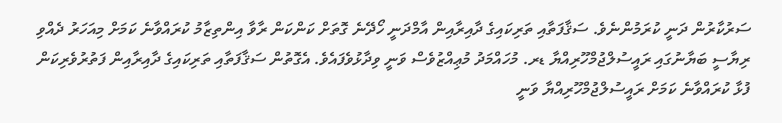ސަރުކާރުން ދަނީ ކުރަމުންނެވެ. ސަޤާފަތާއި ތަރިކައިގެ ދާއިރާއިން އާމްދަނީ ހޯދޭނެ ގޮތަށް ކަންކަން ރާވާ އިންތިޒާމު ކުރައްވާނެ ކަމަށް މިއަހަރު ދެއްވި ރިޔާސީ ބަޔާނުގައި ރައީސުލްޖުމްހޫރިއްޔާ ޑރ. މުހައްމަދު މުޢިއްޒުވެސް ވަނީ ވިދާޅުވެފައެވެ. އެގޮތުން ސަޤާފަތާއި ތަރިކައިގެ ދާއިރާއިން ފަތުރުވެރިކަން ފުޅާ ކުރައްވާނެ ކަމަށް ރައީސުލްޖުމްހޫރިއްޔާ ވަނީ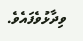ވިދާޅުވެފައެވެ.